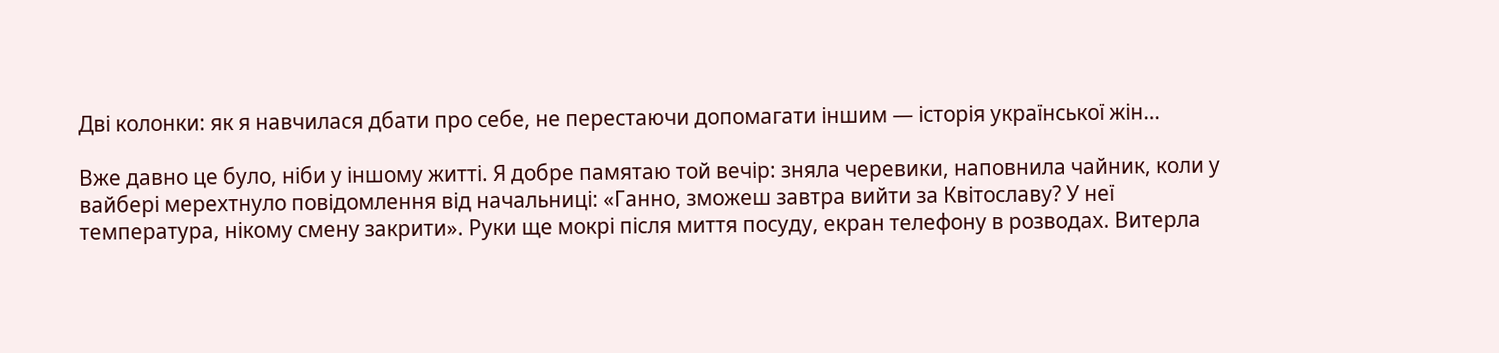Дві колонки: як я навчилася дбати про себе, не перестаючи допомагати іншим — історія української жін…

Вже давно це було, ніби у іншому житті. Я добре памятаю той вечір: зняла черевики, наповнила чайник, коли у вайбері мерехтнуло повідомлення від начальниці: «Ганно, зможеш завтра вийти за Квітославу? У неї температура, нікому смену закрити». Руки ще мокрі після миття посуду, екран телефону в розводах. Витерла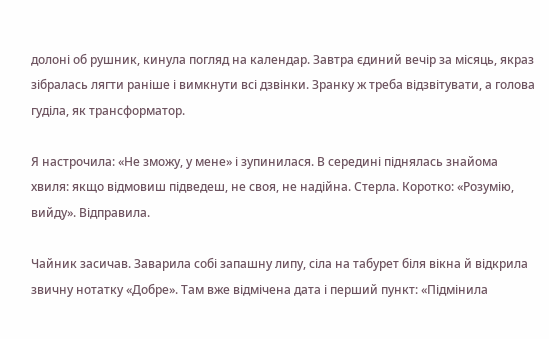долоні об рушник, кинула погляд на календар. Завтра єдиний вечір за місяць, якраз зібралась лягти раніше і вимкнути всі дзвінки. Зранку ж треба відзвітувати, а голова гуділа, як трансформатор.

Я настрочила: «Не зможу, у мене» і зупинилася. В середині піднялась знайома хвиля: якщо відмовиш підведеш, не своя, не надійна. Стерла. Коротко: «Розумію, вийду». Відправила.

Чайник засичав. Заварила собі запашну липу, сіла на табурет біля вікна й відкрила звичну нотатку «Добре». Там вже відмічена дата і перший пункт: «Підмінила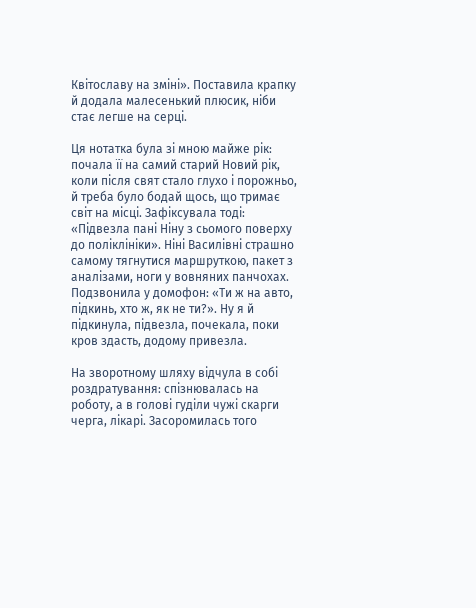Квітославу на зміні». Поставила крапку й додала малесенький плюсик, ніби стає легше на серці.

Ця нотатка була зі мною майже рік: почала її на самий старий Новий рік, коли після свят стало глухо і порожньо, й треба було бодай щось, що тримає світ на місці. Зафіксувала тоді: «Підвезла пані Ніну з сьомого поверху до поліклініки». Ніні Василівні страшно самому тягнутися маршруткою, пакет з аналізами, ноги у вовняних панчохах. Подзвонила у домофон: «Ти ж на авто, підкинь, хто ж, як не ти?». Ну я й підкинула, підвезла, почекала, поки кров здасть, додому привезла.

На зворотному шляху відчула в собі роздратування: спізнювалась на роботу, а в голові гуділи чужі скарги черга, лікарі. Засоромилась того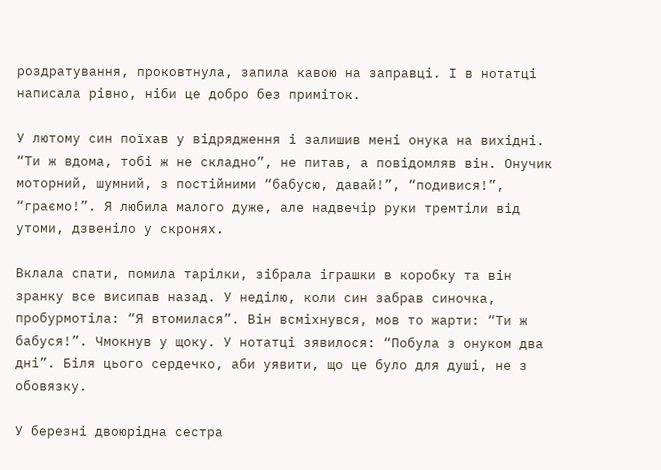роздратування, проковтнула, запила кавою на заправці. І в нотатці написала рівно, ніби це добро без приміток.

У лютому син поїхав у відрядження і залишив мені онука на вихідні. “Ти ж вдома, тобі ж не складно”, не питав, а повідомляв він. Онучик моторний, шумний, з постійними “бабусю, давай!”, “подивися!”, “граємо!”. Я любила малого дуже, але надвечір руки тремтіли від утоми, дзвеніло у скронях.

Вклала спати, помила тарілки, зібрала іграшки в коробку та він зранку все висипав назад. У неділю, коли син забрав синочка, пробурмотіла: “Я втомилася”. Він всміхнувся, мов то жарти: “Ти ж бабуся!”. Чмокнув у щоку. У нотатці зявилося: “Побула з онуком два дні”. Біля цього сердечко, аби уявити, що це було для душі, не з обовязку.

У березні двоюрідна сестра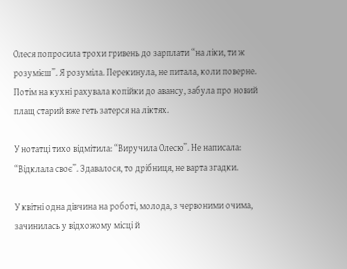Олеся попросила трохи гривень до зарплати “на ліки, ти ж розумієш”. Я розуміла. Перекинула, не питала, коли поверне. Потім на кухні рахувала копійки до авансу, забула про новий плащ старий вже геть затерся на ліктях.

У нотатці тихо відмітила: “Виручила Олесю”. Не написала: “Відклала своє”. Здавалося, то дрібниця, не варта згадки.

У квітні одна дівчина на роботі, молода, з червоними очима, зачинилась у відхожому місці й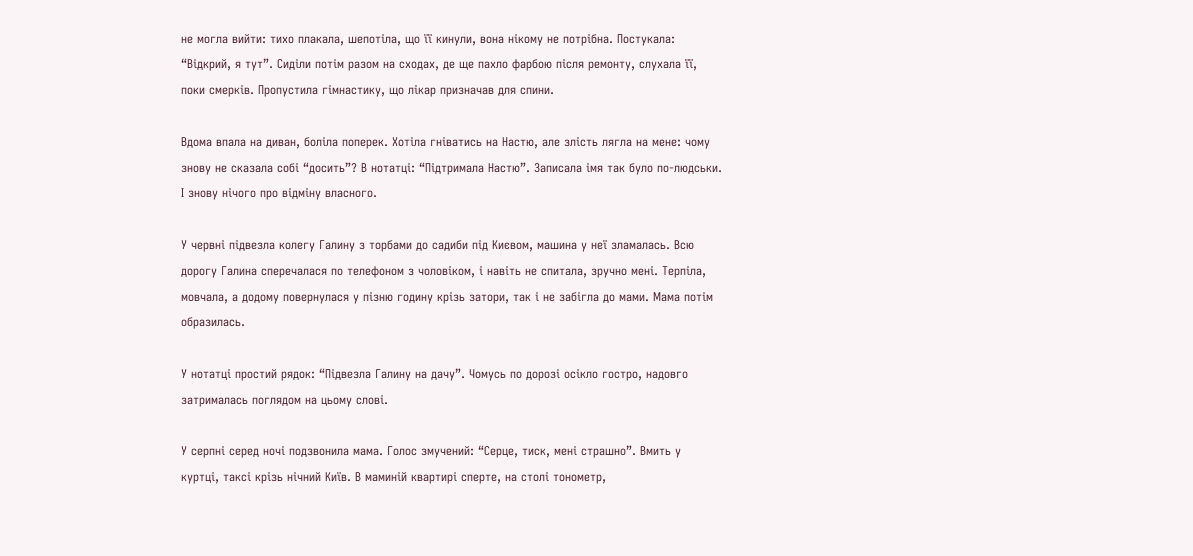не могла вийти: тихо плакала, шепотіла, що її кинули, вона нікому не потрібна. Постукала: “Відкрий, я тут”. Сиділи потім разом на сходах, де ще пахло фарбою після ремонту, слухала її, поки смерків. Пропустила гімнастику, що лікар призначав для спини.

Вдома впала на диван, боліла поперек. Хотіла гніватись на Настю, але злість лягла на мене: чому знову не сказала собі “досить”? В нотатці: “Підтримала Настю”. Записала імя так було по-людськи. І знову нічого про відміну власного.

У червні підвезла колегу Галину з торбами до садиби під Києвом, машина у неї зламалась. Всю дорогу Галина сперечалася по телефоном з чоловіком, і навіть не спитала, зручно мені. Терпіла, мовчала, а додому повернулася у пізню годину крізь затори, так і не забігла до мами. Мама потім образилась.

У нотатці простий рядок: “Підвезла Галину на дачу”. Чомусь по дорозі осікло гостро, надовго затрималась поглядом на цьому слові.

У серпні серед ночі подзвонила мама. Голос змучений: “Серце, тиск, мені страшно”. Вмить у куртці, таксі крізь нічний Київ. В маминій квартирі сперте, на столі тонометр,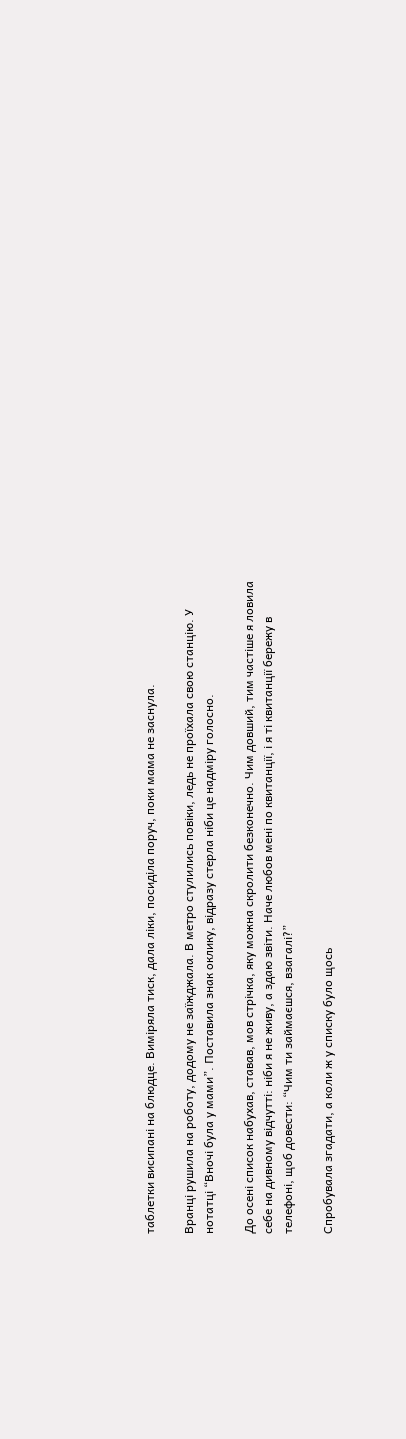таблетки висипані на блюдце. Виміряла тиск, дала ліки, посиділа поруч, поки мама не заснула.

Вранці рушила на роботу, додому не заїжджала. В метро стулились повіки, ледь не проїхала свою станцію. У нотатці “Вночі була у мами”. Поставила знак оклику, відразу стерла ніби це надміру голосно.

До осені список набухав, ставав, мов стрічка, яку можна скролити безконечно. Чим довший, тим частіше я ловила себе на дивному відчутті: ніби я не живу, а здаю звіти. Наче любов мені по квитанції, і я ті квитанції бережу в телефоні, щоб довести: “Чим ти займаєшся, взагалі?”

Спробувала згадати, а коли ж у списку було щось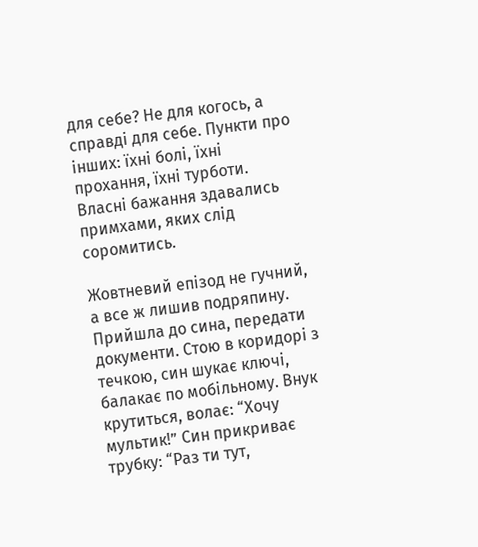для себе? Не для когось, а справді для себе. Пункти про інших: їхні болі, їхні прохання, їхні турботи. Власні бажання здавались примхами, яких слід соромитись.

Жовтневий епізод не гучний, а все ж лишив подряпину. Прийшла до сина, передати документи. Стою в коридорі з течкою, син шукає ключі, балакає по мобільному. Внук крутиться, волає: “Хочу мультик!” Син прикриває трубку: “Раз ти тут,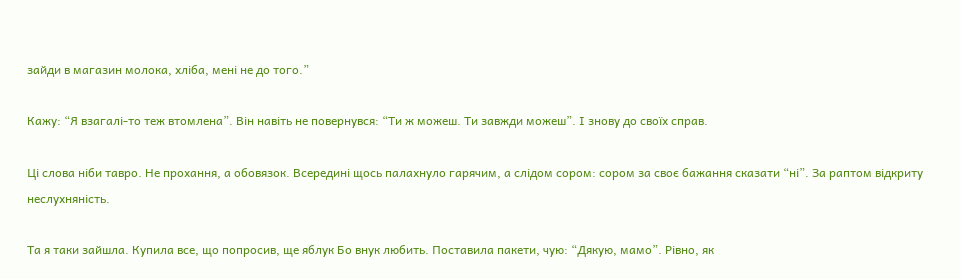зайди в магазин молока, хліба, мені не до того.”

Кажу: “Я взагалі-то теж втомлена”. Він навіть не повернувся: “Ти ж можеш. Ти завжди можеш”. І знову до своїх справ.

Ці слова ніби тавро. Не прохання, а обовязок. Всередині щось палахнуло гарячим, а слідом сором: сором за своє бажання сказати “ні”. За раптом відкриту неслухняність.

Та я таки зайшла. Купила все, що попросив, ще яблук Бо внук любить. Поставила пакети, чую: “Дякую, мамо”. Рівно, як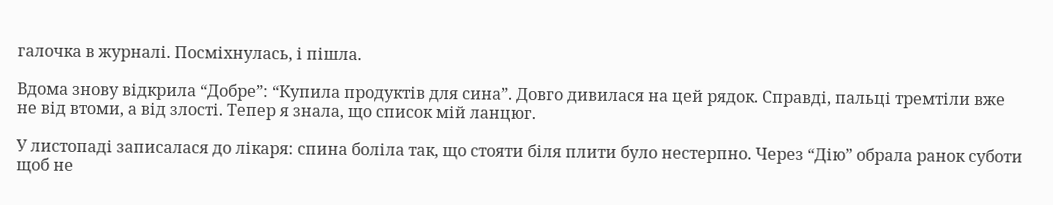галочка в журналі. Посміхнулась, і пішла.

Вдома знову відкрила “Добре”: “Купила продуктів для сина”. Довго дивилася на цей рядок. Справді, пальці тремтіли вже не від втоми, а від злості. Тепер я знала, що список мій ланцюг.

У листопаді записалася до лікаря: спина боліла так, що стояти біля плити було нестерпно. Через “Дію” обрала ранок суботи щоб не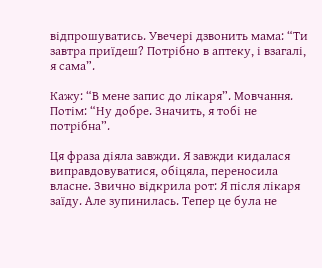відпрошуватись. Увечері дзвонить мама: “Ти завтра приїдеш? Потрібно в аптеку, і взагалі, я сама”.

Кажу: “В мене запис до лікаря”. Мовчання. Потім: “Ну добре. Значить, я тобі не потрібна”.

Ця фраза діяла завжди. Я завжди кидалася виправдовуватися, обіцяла, переносила власне. Звично відкрила рот: Я після лікаря заїду. Але зупинилась. Тепер це була не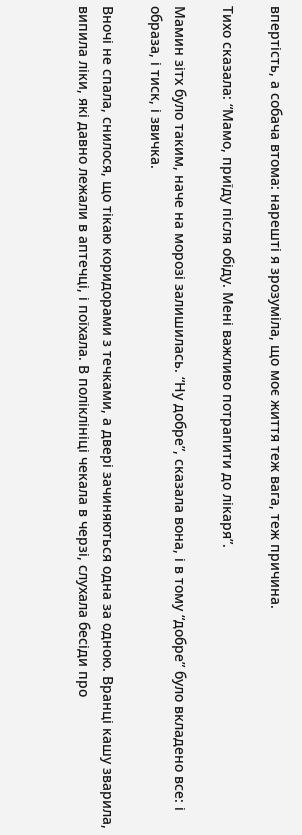впертість, а собача втома: нарешті я зрозуміла, що моє життя теж вага, теж причина.

Тихо сказала: “Мамо, приїду після обіду. Мені важливо потрапити до лікаря”.

Мамин зітх було таким, наче на морозі залишилась. “Ну добре”, сказала вона, і в тому “добре” було вкладено все: і образа, і тиск, і звичка.

Вночі не спала, снилося, що тікаю коридорами з течками, а двері зачиняються одна за одною. Вранці кашу зварила, випила ліки, які давно лежали в аптечці, і поїхала. В поліклініці чекала в черзі, слухала бесіди про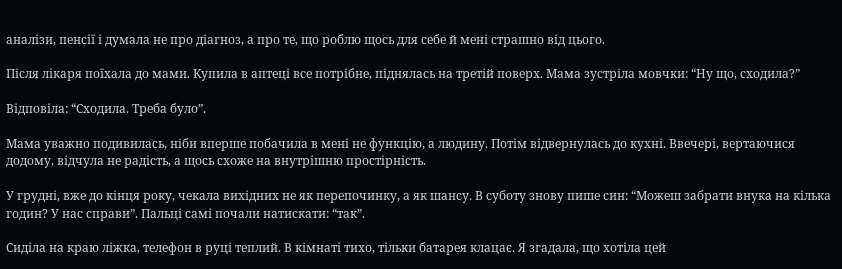аналізи, пенсії і думала не про діагноз, а про те, що роблю щось для себе й мені страшно від цього.

Після лікаря поїхала до мами. Купила в аптеці все потрібне, піднялась на третій поверх. Мама зустріла мовчки: “Ну що, сходила?”

Відповіла: “Сходила. Треба було”.

Мама уважно подивилась, ніби вперше побачила в мені не функцію, а людину. Потім відвернулась до кухні. Ввечері, вертаючися додому, відчула не радість, а щось схоже на внутрішню простірність.

У грудні, вже до кінця року, чекала вихідних не як перепочинку, а як шансу. В суботу знову пише син: “Можеш забрати внука на кілька годин? У нас справи”. Пальці самі почали натискати: “так”.

Сиділа на краю ліжка, телефон в руці теплий. В кімнаті тихо, тільки батарея клацає. Я згадала, що хотіла цей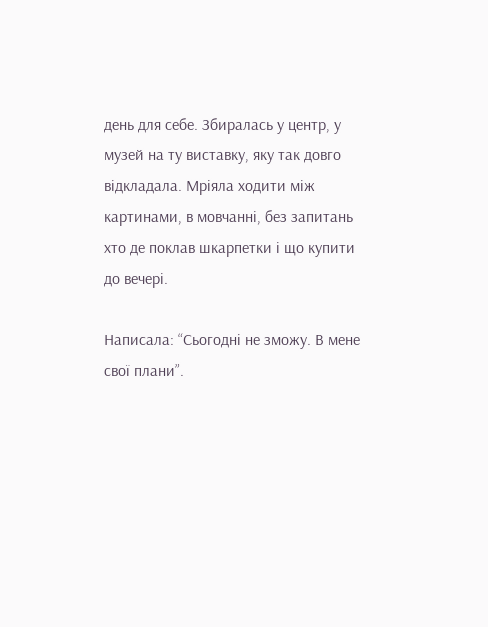день для себе. Збиралась у центр, у музей на ту виставку, яку так довго відкладала. Мріяла ходити між картинами, в мовчанні, без запитань хто де поклав шкарпетки і що купити до вечері.

Написала: “Сьогодні не зможу. В мене свої плани”.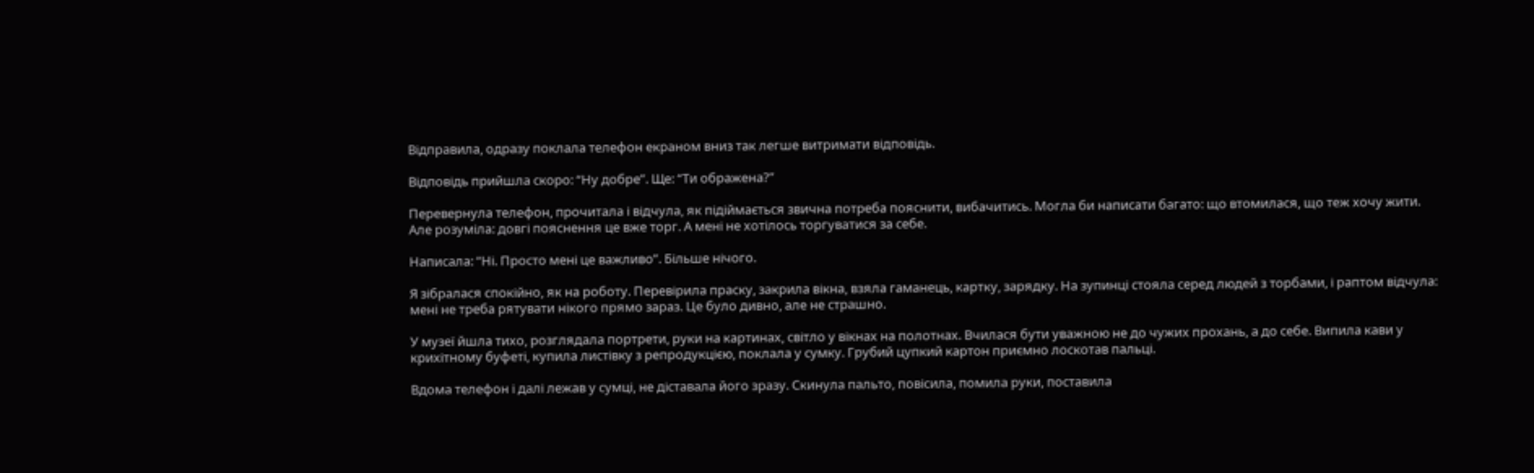Відправила, одразу поклала телефон екраном вниз так легше витримати відповідь.

Відповідь прийшла скоро: “Ну добре”. Ще: “Ти ображена?”

Перевернула телефон, прочитала і відчула, як підіймається звична потреба пояснити, вибачитись. Могла би написати багато: що втомилася, що теж хочу жити. Але розуміла: довгі пояснення це вже торг. А мені не хотілось торгуватися за себе.

Написала: “Ні. Просто мені це важливо”. Більше нічого.

Я зібралася спокійно, як на роботу. Перевірила праску, закрила вікна, взяла гаманець, картку, зарядку. На зупинці стояла серед людей з торбами, і раптом відчула: мені не треба рятувати нікого прямо зараз. Це було дивно, але не страшно.

У музеї йшла тихо, розглядала портрети, руки на картинах, світло у вікнах на полотнах. Вчилася бути уважною не до чужих прохань, а до себе. Випила кави у крихітному буфеті, купила листівку з репродукцією, поклала у сумку. Грубий цупкий картон приємно лоскотав пальці.

Вдома телефон і далі лежав у сумці, не діставала його зразу. Скинула пальто, повісила, помила руки, поставила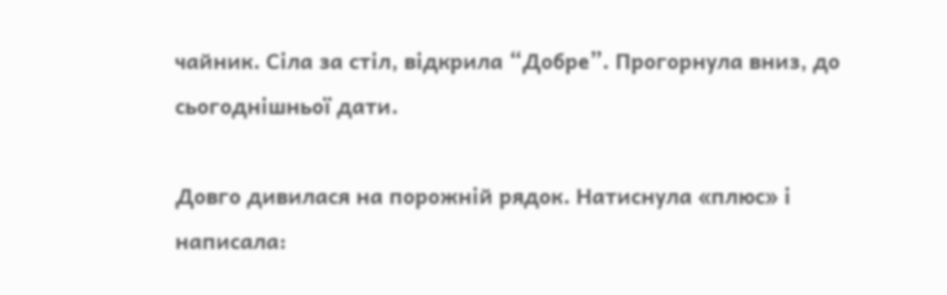чайник. Сіла за стіл, відкрила “Добре”. Прогорнула вниз, до сьогоднішньої дати.

Довго дивилася на порожній рядок. Натиснула «плюс» і написала: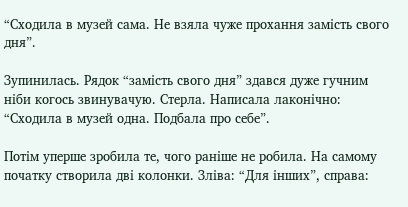“Сходила в музей сама. Не взяла чуже прохання замість свого дня”.

Зупинилась. Рядок “замість свого дня” здався дуже гучним ніби когось звинувачую. Стерла. Написала лаконічно: “Сходила в музей одна. Подбала про себе”.

Потім уперше зробила те, чого раніше не робила. На самому початку створила дві колонки. Зліва: “Для інших”, справа: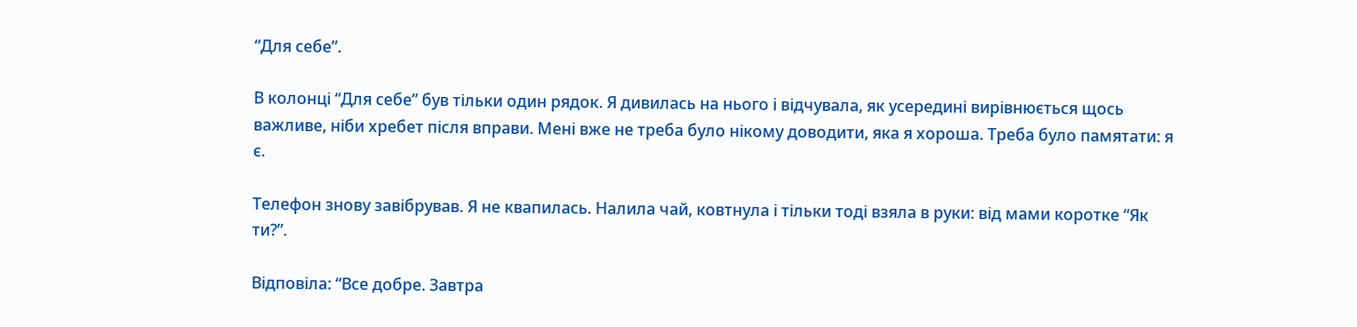“Для себе”.

В колонці “Для себе” був тільки один рядок. Я дивилась на нього і відчувала, як усередині вирівнюється щось важливе, ніби хребет після вправи. Мені вже не треба було нікому доводити, яка я хороша. Треба було памятати: я є.

Телефон знову завібрував. Я не квапилась. Налила чай, ковтнула і тільки тоді взяла в руки: від мами коротке “Як ти?”.

Відповіла: “Все добре. Завтра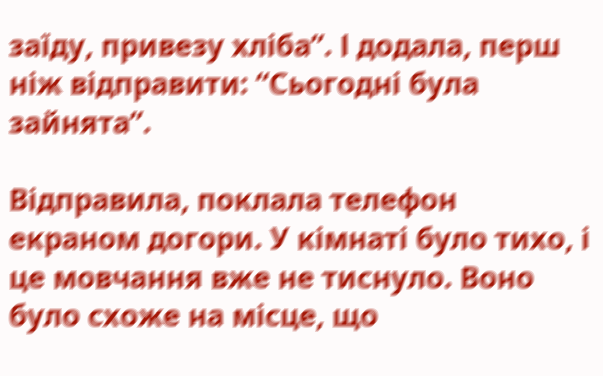заїду, привезу хліба”. І додала, перш ніж відправити: “Сьогодні була зайнята”.

Відправила, поклала телефон екраном догори. У кімнаті було тихо, і це мовчання вже не тиснуло. Воно було схоже на місце, що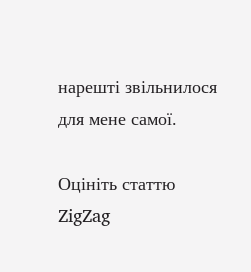нарешті звільнилося для мене самої.

Оцініть статтю
ZigZag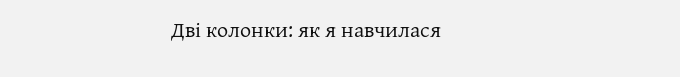Дві колонки: як я навчилася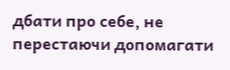дбати про себе, не перестаючи допомагати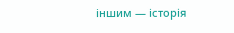іншим — історія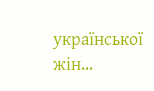української жін…